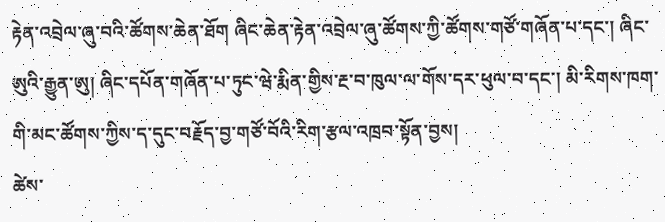རྟེན་འབྲེལ་ཞུ་བའི་ཚོགས་ཆེན་ཐོག ཞིང་ཆེན་རྟེན་འབྲེལ་ཞུ་ཚོགས་ཀྱི་ཚོགས་གཙོ་གཞོན་པ་དང་། ཞིང་ཨུའི་རྒྱུན་ཨུ། ཞིང་དཔོན་གཞོན་པ་ཏུང་ཝེ་རྨིན་གྱིས་རྔ་བ་ཁུལ་ལ་གོས་དར་ཕུལ་བ་དང་། མི་རིགས་ཁག་གི་མང་ཚོགས་ཀྱིས་ད་དུང་བརྗོད་བྱ་གཙོ་བོའི་རིག་རྩལ་འཁྲབ་སྟོན་བྱས།
ཚེས་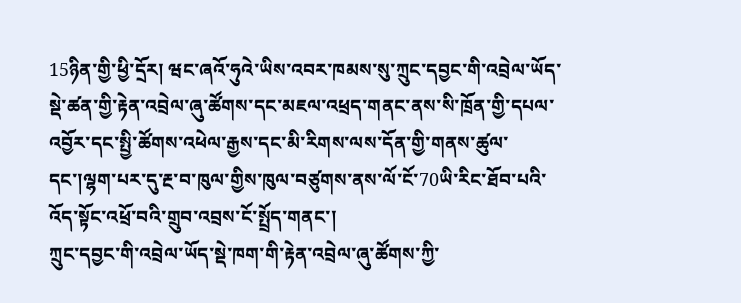15ཉིན་གྱི་ཕྱི་དྲོར། ཝང་ཞའོ་ཧུའེ་ཡིས་འབར་ཁམས་སུ་ཀྲུང་དབྱང་གི་འབྲེལ་ཡོད་སྡེ་ཚན་གྱི་རྟེན་འབྲེལ་ཞུ་ཚོགས་དང་མཇལ་འཕྲད་གནང་ནས་སི་ཁྲོན་གྱི་དཔལ་འབྱོར་དང་སྤྱི་ཚོགས་འཕེལ་རྒྱས་དང་མི་རིགས་ལས་དོན་གྱི་གནས་ཚུལ་དང་།ལྷག་པར་དུ་རྔ་བ་ཁུལ་གྱིས་ཁུལ་བཙུགས་ནས་ལོ་ངོ་70ཡི་རིང་ཐོབ་པའི་འོད་སྟོང་འཕྲོ་བའི་གྲུབ་འབྲས་ངོ་སྤྲོད་གནང་།
ཀྲུང་དབྱང་གི་འབྲེལ་ཡོད་སྡེ་ཁག་གི་རྟེན་འབྲེལ་ཞུ་ཚོགས་ཀྱི་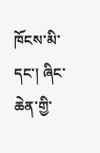ཁོངས་མི་དང་། ཞིང་ཆེན་གྱི་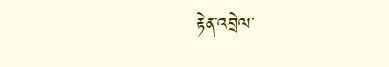རྟེན་འབྲེལ་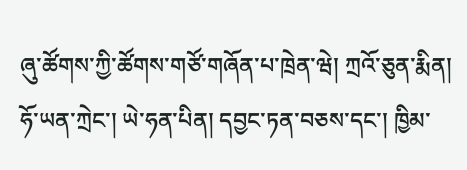ཞུ་ཚོགས་ཀྱི་ཚོགས་གཙོ་གཞོན་པ་ཁྲེན་ཝེ། ཀྲའོ་ཅུན་རྨིན། ཧོ་ཡན་ཀྲེང་། ཡེ་ཧན་པིན། དབྱང་ཏན་བཅས་དང་། ཁྱིམ་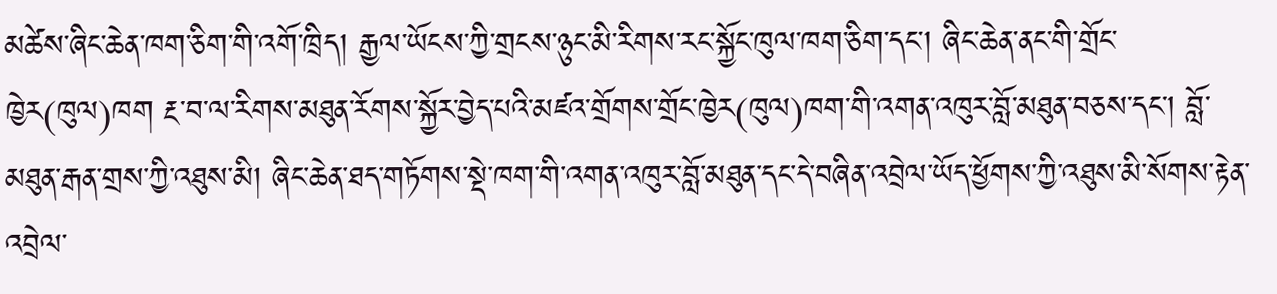མཚེས་ཞིང་ཆེན་ཁག་ཅིག་གི་འགོ་ཁྲིད། རྒྱལ་ཡོངས་ཀྱི་གྲངས་ཉུང་མི་རིགས་རང་སྐྱོང་ཁུལ་ཁག་ཅིག་དང་། ཞིང་ཆེན་ནང་གི་གྲོང་ཁྱེར(ཁུལ)ཁག རྔ་བ་ལ་རིགས་མཐུན་རོགས་སྐྱོར་བྱེད་པའི་མཛའ་གྲོགས་གྲོང་ཁྱེར(ཁུལ)ཁག་གི་འགན་འཁུར་བློ་མཐུན་བཅས་དང་། བློ་མཐུན་རྒན་གྲས་ཀྱི་འཐུས་མི། ཞིང་ཆེན་ཐད་གཏོགས་སྡེ་ཁག་གི་འགན་འཁུར་བློ་མཐུན་དང་དེ་བཞིན་འབྲེལ་ཡོད་ཕྱོགས་ཀྱི་འཐུས་མི་སོགས་རྟེན་འབྲེལ་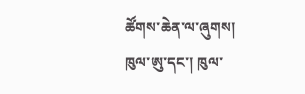ཚོགས་ཆེན་ལ་ཞུགས།
ཁུལ་ཨུ་དང་། ཁུལ་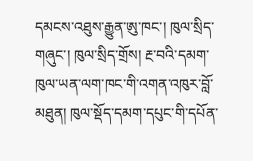དམངས་འཐུས་རྒྱུན་ཨུ་ཁང་། ཁུལ་སྲིད་གཞུང་། ཁུལ་སྲིད་གྲོས། རྔ་བའི་དམག་ཁུལ་ཡན་ལག་ཁང་གི་འགན་འཁུར་བློ་མཐུན། ཁུལ་སྡོད་དམག་དཔུང་གི་དཔོན་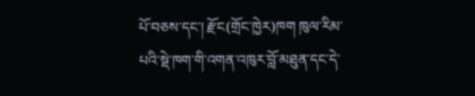པོ་བཅས་དང་། རྫོང(གྲོང་ཁྱེར)ཁག ཁུལ་རིམ་པའི་སྡེ་ཁག་གི་འགན་འཁུར་བློ་མཐུན་དང་དེ་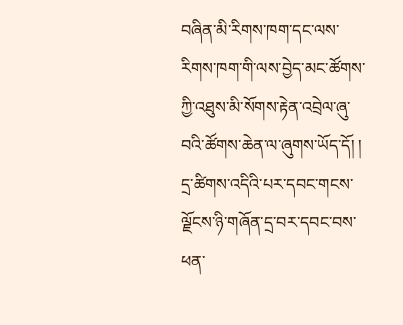བཞིན་མི་རིགས་ཁག་དང་ལས་རིགས་ཁག་གི་ལས་བྱེད་མང་ཚོགས་ཀྱི་འཐུས་མི་སོགས་རྟེན་འབྲེལ་ཞུ་བའི་ཚོགས་ཆེན་ལ་ཞུགས་ཡོད་དོ། །
དྲ་ཚིགས་འདིའི་པར་དབང་གངས་ལྗོངས་ཉི་གཞོན་དྲ་བར་དབང་བས་ཕན་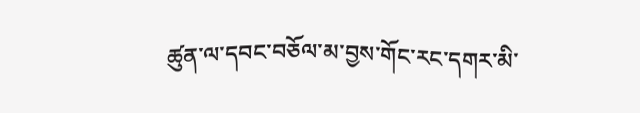ཚུན་ལ་དབང་བཅོལ་མ་བྱས་གོང་རང་དགར་མི་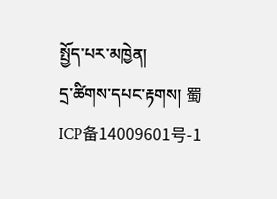སྤྱོད་པར་མཁྱེན།
དྲ་ཚིགས་དཔང་རྟགས། 蜀ICP备14009601号-1